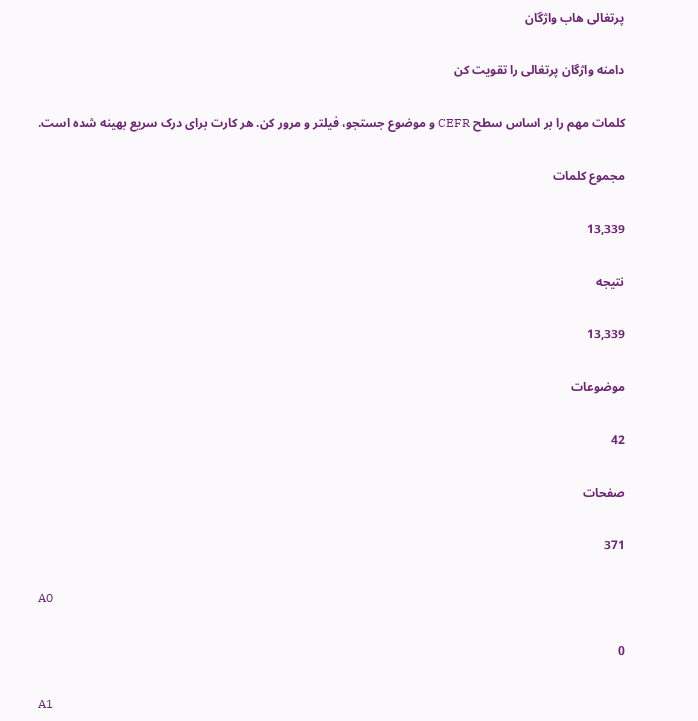پرتغالی هاب واژگان

دامنه واژگان پرتغالی را تقویت کن

کلمات مهم را بر اساس سطح CEFR و موضوع جستجو، فیلتر و مرور کن. هر کارت برای درک سریع بهینه شده است.

مجموع کلمات

13,339

نتیجه

13,339

موضوعات

42

صفحات

371

A0

0

A1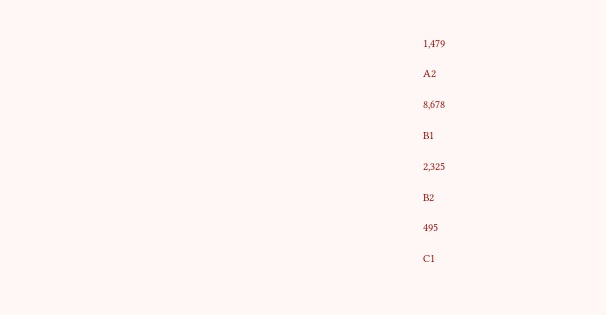1,479

A2

8,678

B1

2,325

B2

495

C1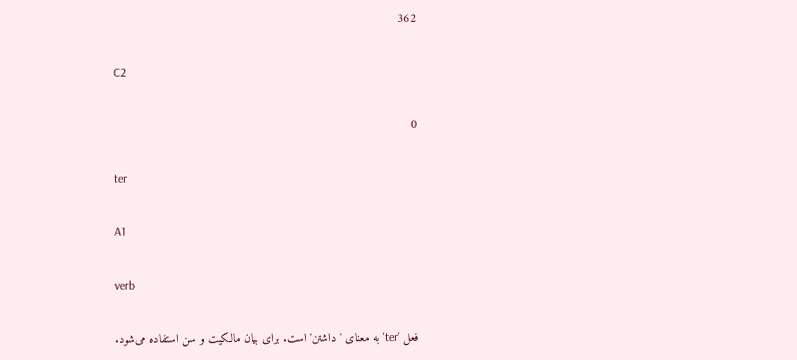362

C2

0

ter

A1

verb

فعل 'ter' به معنای 'داشتن' است. برای بیان مالکیت و سن استفاده می‌شود.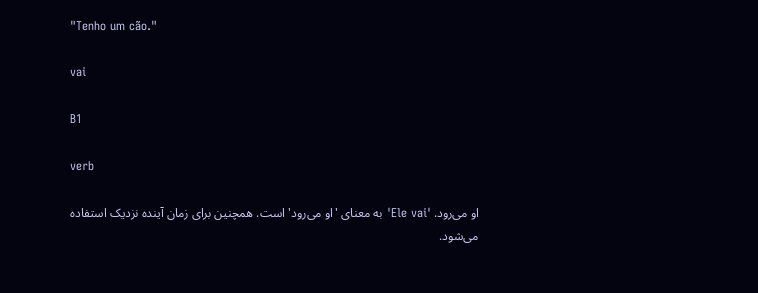"Tenho um cão."

vai

B1

verb

او می‌رود. 'Ele vai' به معنای 'او می‌رود' است. همچنین برای زمان آینده نزدیک استفاده می‌شود.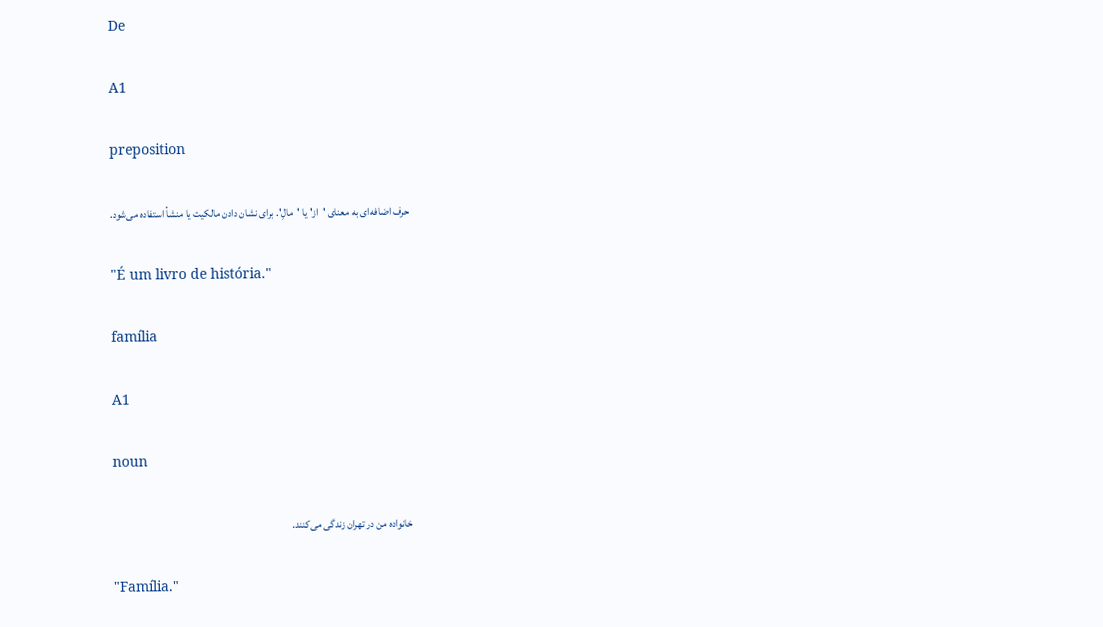De

A1

preposition

حرف اضافه‌ای به معنای 'از' یا 'مالِ'. برای نشان دادن مالکیت یا منشأ استفاده می‌شود.

"É um livro de história."

família

A1

noun

خانواده من در تهران زندگی می‌کنند.

"Família."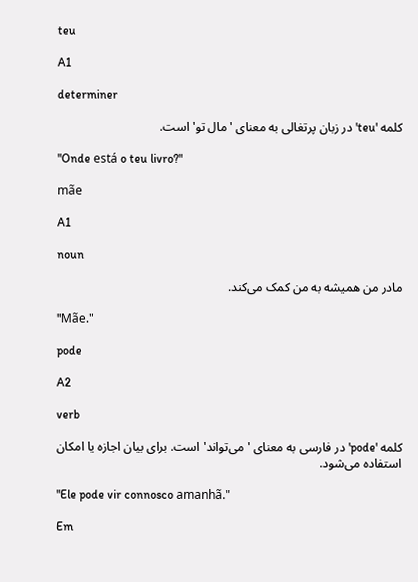teu

A1

determiner

کلمه 'teu' در زبان پرتغالی به معنای 'مال تو' است.

"Onde está o teu livro?"

mãe

A1

noun

مادر من همیشه به من کمک می‌کند.

"Mãe."

pode

A2

verb

کلمه 'pode' در فارسی به معنای 'می‌تواند' است. برای بیان اجازه یا امکان استفاده می‌شود.

"Ele pode vir connosco amanhã."

Em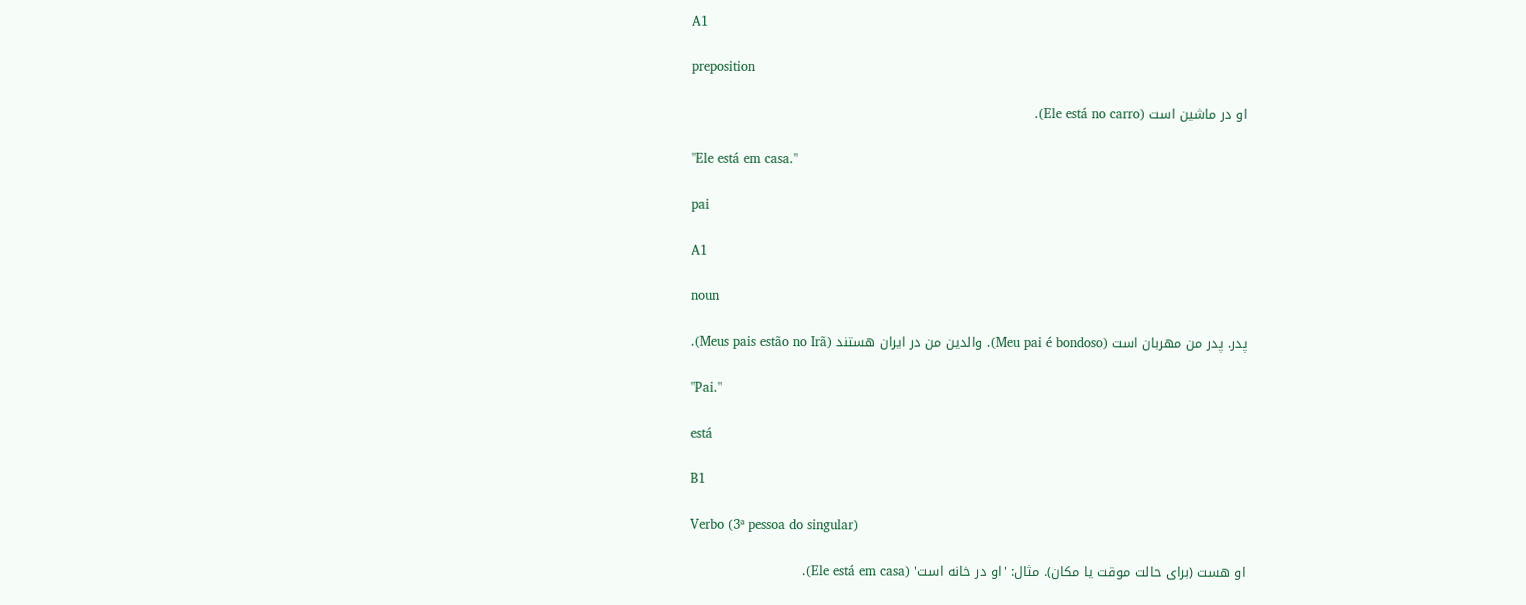A1

preposition

او در ماشین است (Ele está no carro).

"Ele está em casa."

pai

A1

noun

پدر. پدر من مهربان است (Meu pai é bondoso). والدین من در ایران هستند (Meus pais estão no Irã).

"Pai."

está

B1

Verbo (3ª pessoa do singular)

او هست (برای حالت موقت یا مکان). مثال: 'او در خانه است' (Ele está em casa).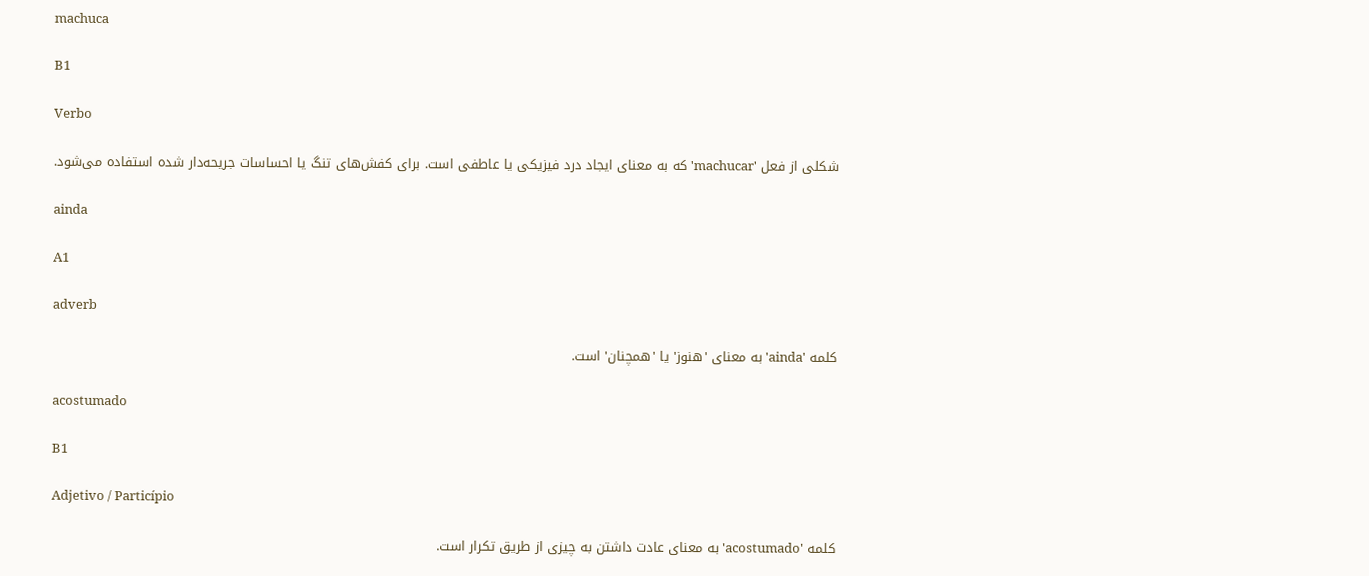machuca

B1

Verbo

شکلی از فعل 'machucar' که به معنای ایجاد درد فیزیکی یا عاطفی است. برای کفش‌های تنگ یا احساسات جریحه‌دار شده استفاده می‌شود.

ainda

A1

adverb

کلمه 'ainda' به معنای 'هنوز' یا 'همچنان' است.

acostumado

B1

Adjetivo / Particípio

کلمه 'acostumado' به معنای عادت داشتن به چیزی از طریق تکرار است.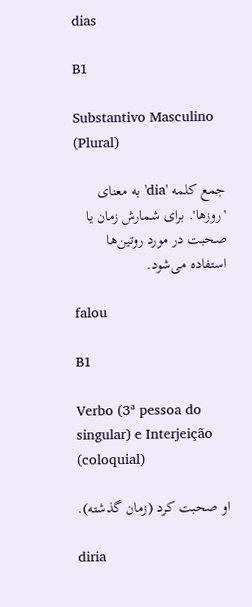dias

B1

Substantivo Masculino (Plural)

جمع کلمه 'dia' به معنای 'روزها'. برای شمارش زمان یا صحبت در مورد روتین‌ها استفاده می‌شود.

falou

B1

Verbo (3ª pessoa do singular) e Interjeição (coloquial)

او صحبت کرد (زمان گذشته).

diria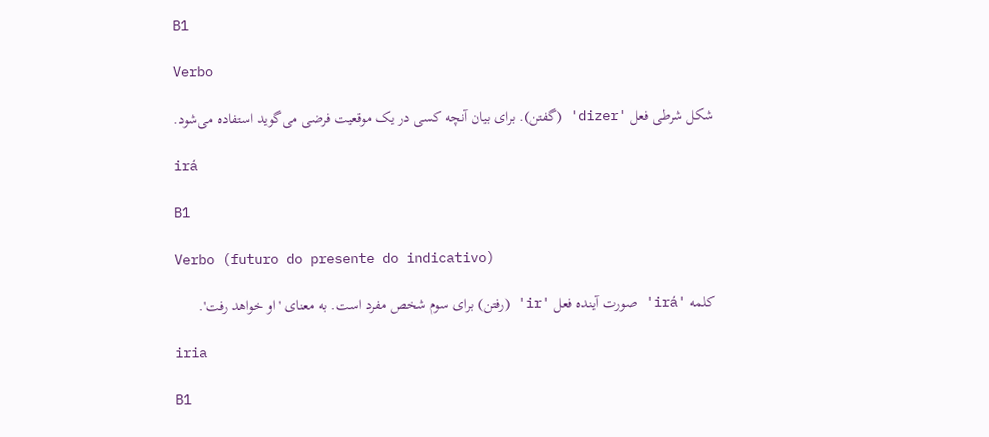B1

Verbo

شکل شرطی فعل 'dizer' (گفتن). برای بیان آنچه کسی در یک موقعیت فرضی می‌گوید استفاده می‌شود.

irá

B1

Verbo (futuro do presente do indicativo)

کلمه 'irá' صورت آینده فعل 'ir' (رفتن) برای سوم شخص مفرد است. به معنای 'او خواهد رفت'.

iria

B1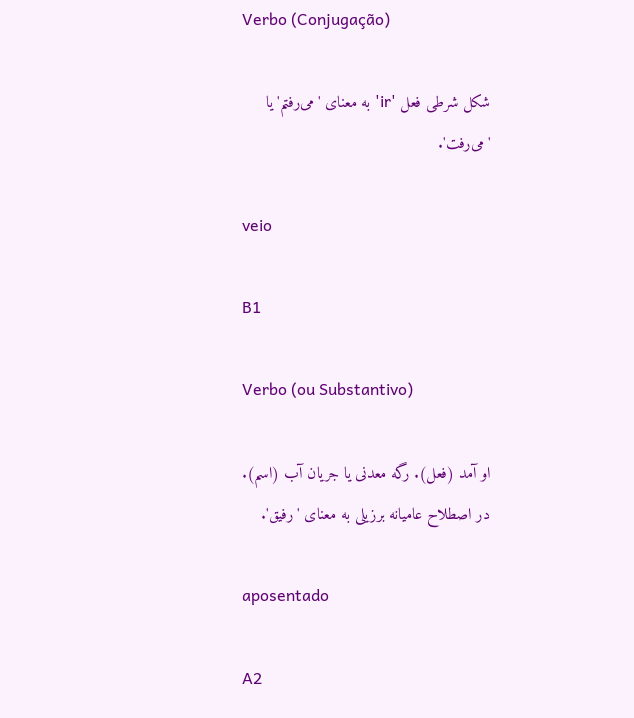Verbo (Conjugação)

شکل شرطی فعل 'ir' به معنای 'می‌رفتم' یا 'می‌رفت'.

veio

B1

Verbo (ou Substantivo)

او آمد (فعل). رگه معدنی یا جریان آب (اسم). در اصطلاح عامیانه برزیلی به معنای 'رفیق'.

aposentado

A2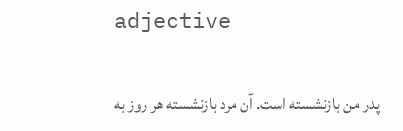adjective

پدر من بازنشسته است. آن مرد بازنشسته هر روز به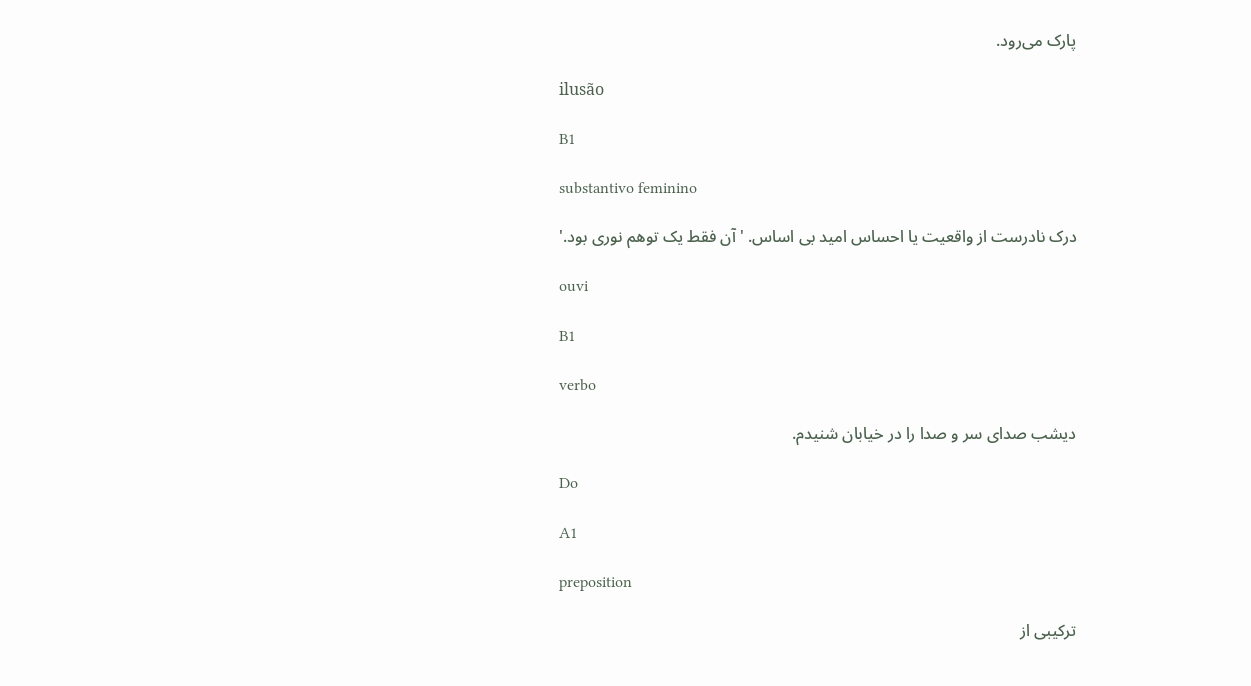پارک می‌رود.

ilusão

B1

substantivo feminino

درک نادرست از واقعیت یا احساس امید بی اساس. 'آن فقط یک توهم نوری بود.'

ouvi

B1

verbo

دیشب صدای سر و صدا را در خیابان شنیدم.

Do

A1

preposition

ترکیبی از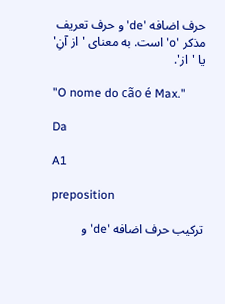حرف اضافه 'de' و حرف تعریف مذکر 'o' است. به معنای 'از آنِ' یا 'از'.

"O nome do cão é Max."

Da

A1

preposition

ترکیب حرف اضافه 'de' و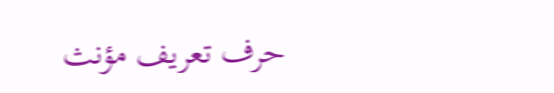حرف تعریف مؤنث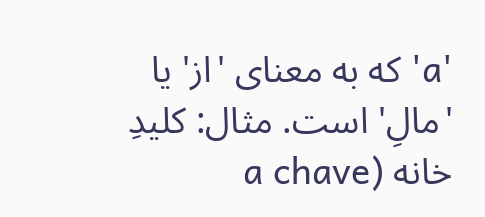'a' که به معنای 'از' یا 'مالِ' است. مثال: کلیدِ خانه (a chave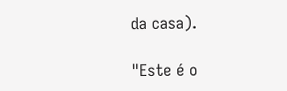da casa).

"Este é o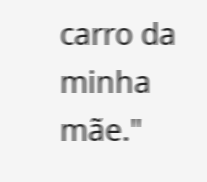carro da minha mãe."